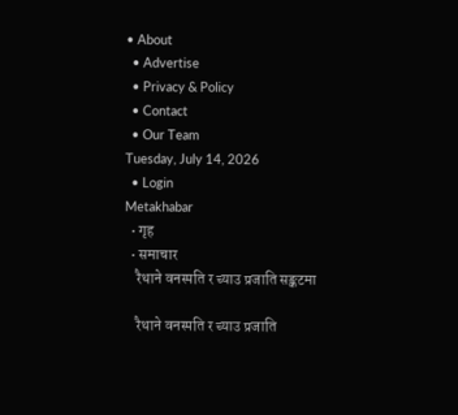• About
  • Advertise
  • Privacy & Policy
  • Contact
  • Our Team
Tuesday, July 14, 2026
  • Login
Metakhabar
  • गृह
  • समाचार
    रैथाने वनस्पति र च्याउ प्रजाति सङ्कटमा

    रैथाने वनस्पति र च्याउ प्रजाति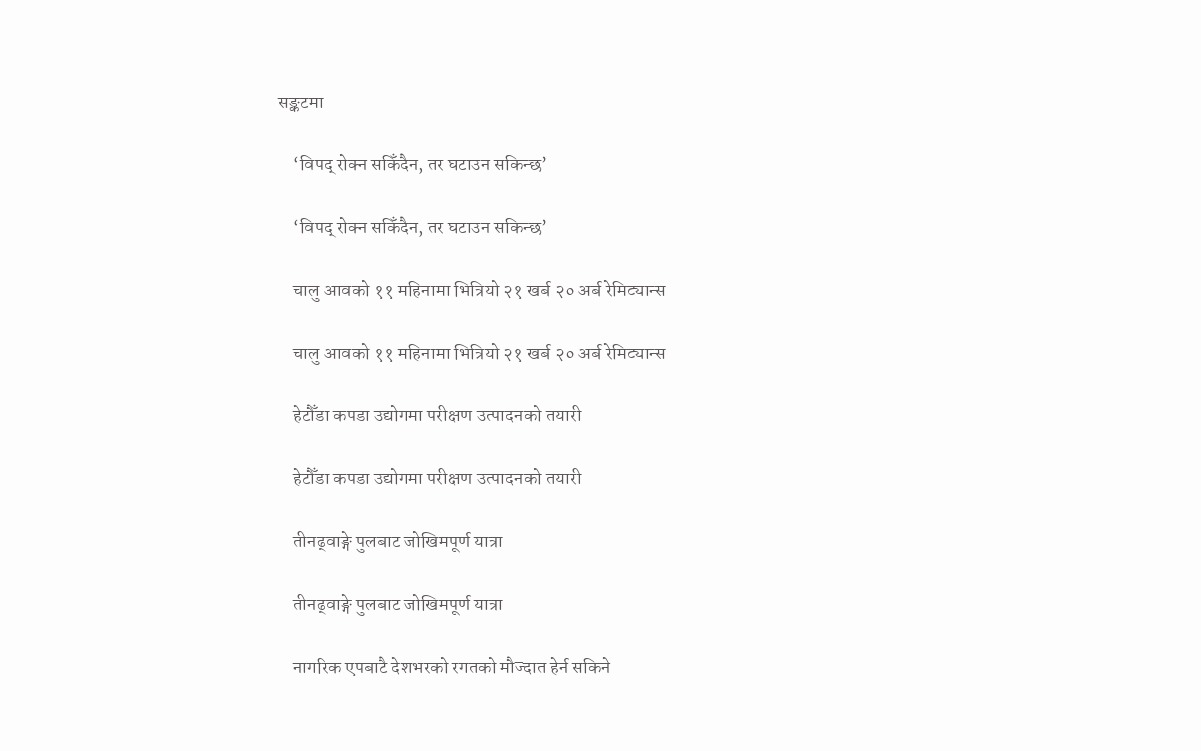सङ्कटमा

    ‘विपद् रोक्न सकिँदैन, तर घटाउन सकिन्छ’

    ‘विपद् रोक्न सकिँदैन, तर घटाउन सकिन्छ’

    चालु आवको ११ महिनामा भित्रियो २१ खर्ब २० अर्ब रेमिट्यान्स

    चालु आवको ११ महिनामा भित्रियो २१ खर्ब २० अर्ब रेमिट्यान्स

    हेटौँडा कपडा उद्योगमा परीक्षण उत्पादनको तयारी

    हेटौँडा कपडा उद्योगमा परीक्षण उत्पादनको तयारी

    तीनढ्वाङ्गे पुलबाट जोखिमपूर्ण यात्रा

    तीनढ्वाङ्गे पुलबाट जोखिमपूर्ण यात्रा

    नागरिक एपबाटै देशभरको रगतको मौज्दात हेर्न सकिने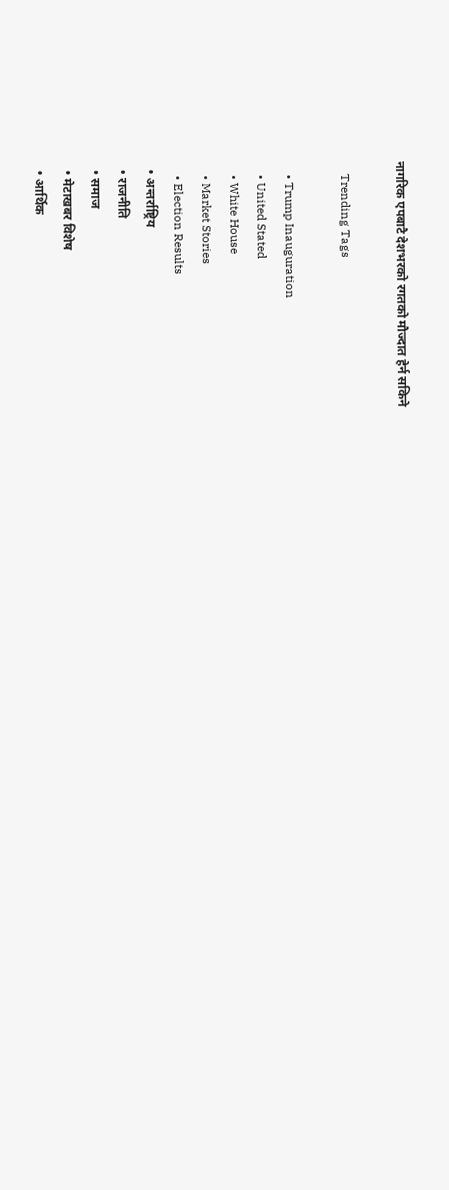नागरिक एपबाटै देशभरको रगतको मौज्दात हेर्न सकिने

    Trending Tags

    • Trump Inauguration
    • United Stated
    • White House
    • Market Stories
    • Election Results
  • अन्तर्राष्ट्रिय
  • राजनीति
  • समाज
  • मेटाखबर विशेष
  • आर्थिक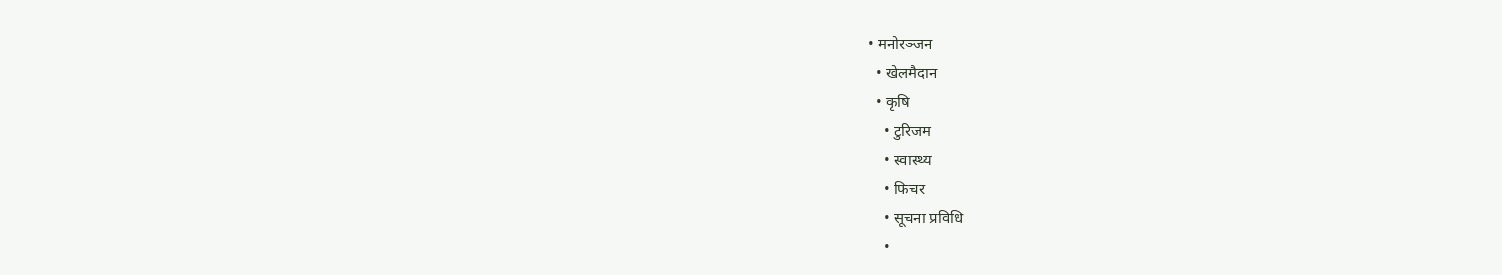• मनोरञ्जन
  • खेलमैदान
  • कृषि
    • टुरिजम
    • स्वास्थ्य
    • फिचर
    • सूचना प्रविधि
    •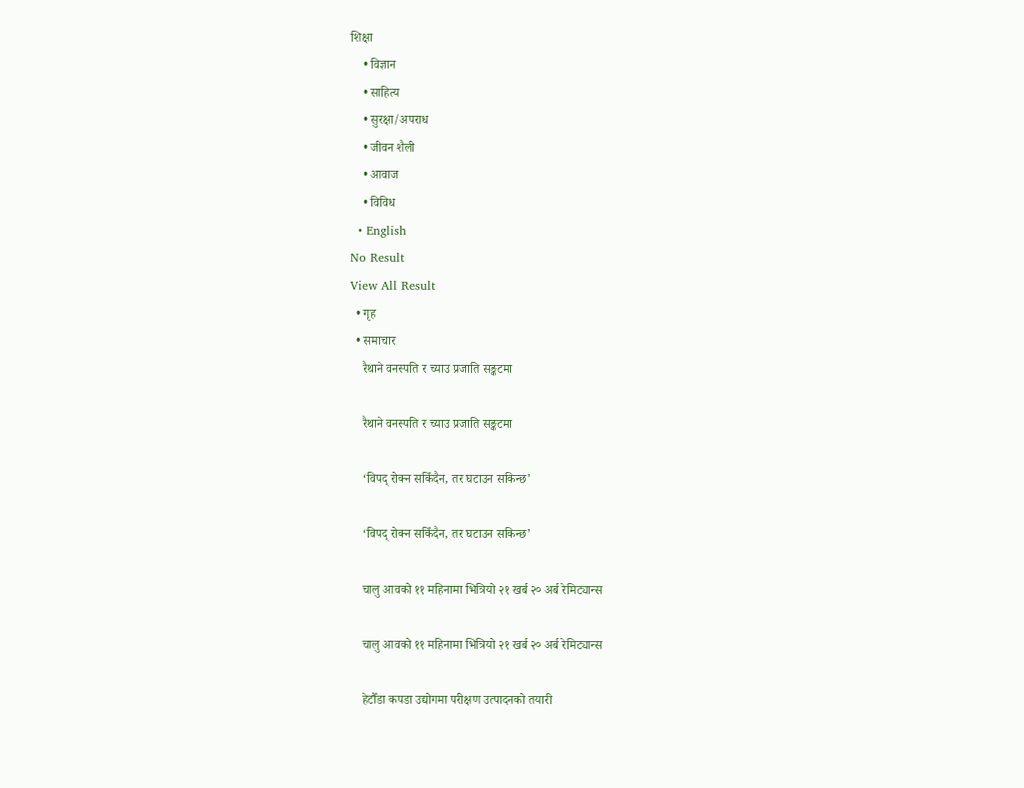शिक्षा
    • विज्ञान
    • साहित्य
    • सुरक्षा/अपराध
    • जीवन शैली
    • आवाज
    • विविध
  • English
No Result
View All Result
  • गृह
  • समाचार
    रैथाने वनस्पति र च्याउ प्रजाति सङ्कटमा

    रैथाने वनस्पति र च्याउ प्रजाति सङ्कटमा

    ‘विपद् रोक्न सकिँदैन, तर घटाउन सकिन्छ’

    ‘विपद् रोक्न सकिँदैन, तर घटाउन सकिन्छ’

    चालु आवको ११ महिनामा भित्रियो २१ खर्ब २० अर्ब रेमिट्यान्स

    चालु आवको ११ महिनामा भित्रियो २१ खर्ब २० अर्ब रेमिट्यान्स

    हेटौँडा कपडा उद्योगमा परीक्षण उत्पादनको तयारी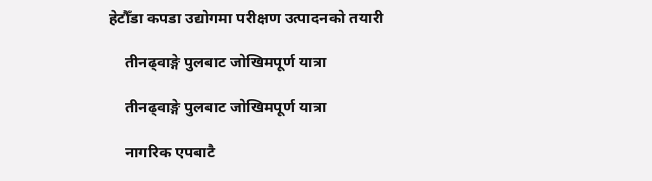हेटौँडा कपडा उद्योगमा परीक्षण उत्पादनको तयारी

    तीनढ्वाङ्गे पुलबाट जोखिमपूर्ण यात्रा

    तीनढ्वाङ्गे पुलबाट जोखिमपूर्ण यात्रा

    नागरिक एपबाटै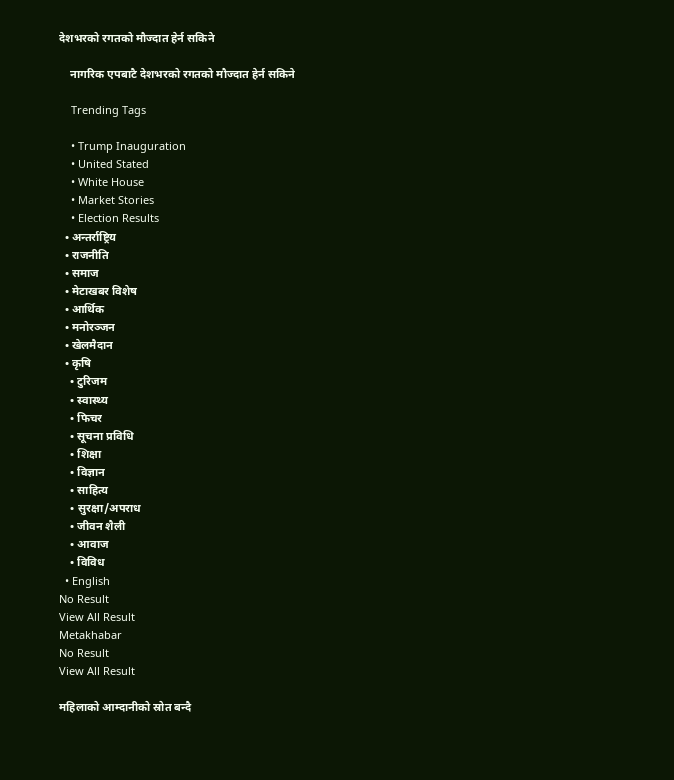देशभरको रगतको मौज्दात हेर्न सकिने

    नागरिक एपबाटै देशभरको रगतको मौज्दात हेर्न सकिने

    Trending Tags

    • Trump Inauguration
    • United Stated
    • White House
    • Market Stories
    • Election Results
  • अन्तर्राष्ट्रिय
  • राजनीति
  • समाज
  • मेटाखबर विशेष
  • आर्थिक
  • मनोरञ्जन
  • खेलमैदान
  • कृषि
    • टुरिजम
    • स्वास्थ्य
    • फिचर
    • सूचना प्रविधि
    • शिक्षा
    • विज्ञान
    • साहित्य
    • सुरक्षा/अपराध
    • जीवन शैली
    • आवाज
    • विविध
  • English
No Result
View All Result
Metakhabar
No Result
View All Result

महिलाको आम्दानीको स्रोत बन्दै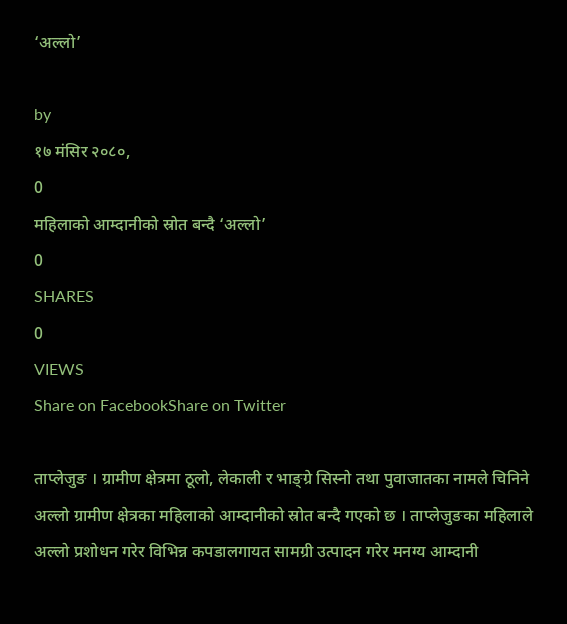‘अल्लो’

by
१७ मंसिर २०८०,
0
महिलाको आम्दानीको स्रोत बन्दै ‘अल्लो’
0
SHARES
0
VIEWS
Share on FacebookShare on Twitter

ताप्लेजुङ । ग्रामीण क्षेत्रमा ठूलो, लेकाली र भाङ्ग्रे सिस्नो तथा पुवाजातका नामले चिनिने अल्लो ग्रामीण क्षेत्रका महिलाको आम्दानीको स्रोत बन्दै गएको छ । ताप्लेजुङका महिलाले अल्लो प्रशोधन गरेर विभिन्न कपडालगायत सामग्री उत्पादन गरेर मनग्य आम्दानी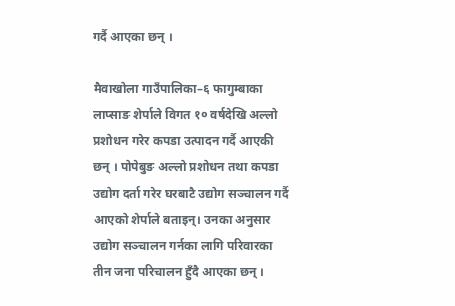गर्दै आएका छन् ।

मैवाखोला गाउँपालिका–६ फागुम्बाका लाप्साङ शेर्पाले विगत १० वर्षदेखि अल्लो प्रशोधन गरेर कपडा उत्पादन गर्दै आएकी छन् । पोपेबुङ अल्लो प्रशोधन तथा कपडा उद्योग दर्ता गरेर घरबाटै उद्योग सञ्चालन गर्दै आएको शेर्पाले बताइन्। उनका अनुसार उद्योग सञ्चालन गर्नका लागि परिवारका तीन जना परिचालन हुँदै आएका छन् ।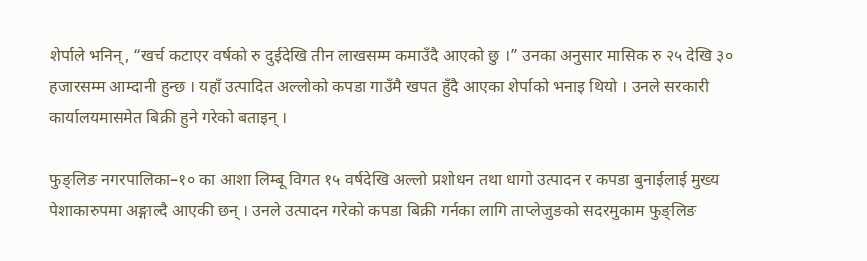शेर्पाले भनिन्, “खर्च कटाएर वर्षको रु दुईदेखि तीन लाखसम्म कमाउँदै आएको छु ।” उनका अनुसार मासिक रु २५ देखि ३० हजारसम्म आम्दानी हुन्छ । यहाँ उत्पादित अल्लोको कपडा गाउँमै खपत हुँदै आएका शेर्पाको भनाइ थियो । उनले सरकारी कार्यालयमासमेत बिक्री हुने गरेको बताइन् ।

फुङ्लिङ नगरपालिका–१० का आशा लिम्बू विगत १५ वर्षदेखि अल्लो प्रशोधन तथा धागो उत्पादन र कपडा बुनाईलाई मुख्य पेशाकारुपमा अङ्गाल्दै आएकी छन् । उनले उत्पादन गरेको कपडा बिक्री गर्नका लागि ताप्लेजुङको सदरमुकाम फुङ्लिङ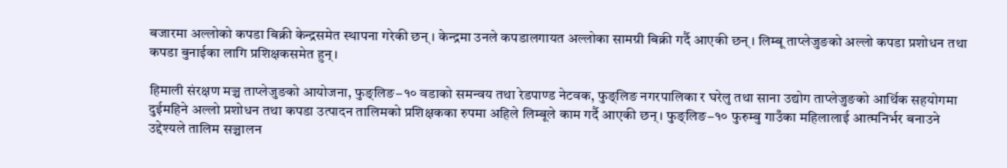बजारमा अल्लोको कपडा बिक्री केन्द्रसमेत स्थापना गरेकी छन् । केन्द्रमा उनले कपडालगायत अल्लोका सामग्री बिक्री गर्दै आएकी छन् । लिम्बू ताप्लेजुङको अल्लो कपडा प्रशोधन तथा कपडा बुनाईका लागि प्रशिक्षकसमेत हुन् ।

हिमाली संरक्षण मञ्च ताप्लेजुङको आयोजना, फुङ्लिङ–१० वडाको समन्वय तथा रेडपाण्ड नेटवक, फुङ्लिङ नगरपालिका र घरेलु तथा साना उद्योग ताप्लेजुङको आर्थिक सहयोगमा दुईमहिने अल्लो प्रशोधन तथा कपडा उत्पादन तालिमको प्रशिक्षकका रुपमा अहिले लिम्बूले काम गर्दै आएकी छन् । फुङ्लिङ–१० फुरुम्बु गाउँका महिलालाई आत्मनिर्भर बनाउने उद्देश्यले तालिम सञ्चालन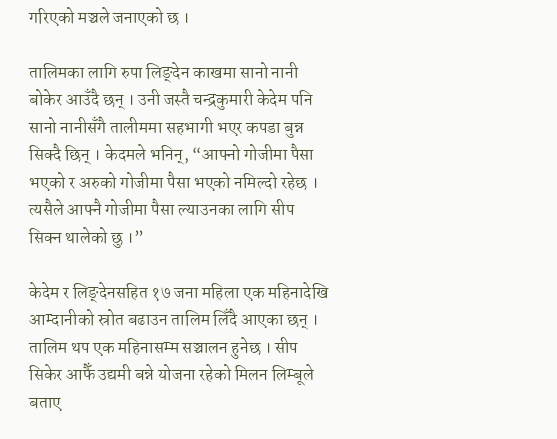गरिएको मञ्चले जनाएको छ ।

तालिमका लागि रुपा लिङ्देन काखमा सानो नानी बोकेर आउँदै छन् । उनी जस्तै चन्द्रकुमारी केदेम पनि सानो नानीसँगै तालीममा सहभागी भएर कपडा बुन्न सिक्दै छिन् । केदमले भनिन्, “आफ्नो गोजीमा पैसा भएको र अरुको गोजीमा पैसा भएको नमिल्दो रहेछ । त्यसैले आफ्नै गोजीमा पैसा ल्याउनका लागि सीप सिक्न थालेको छु ।”

केदेम र लिङ्देनसहित १७ जना महिला एक महिनादेखि आम्दानीको स्रोत बढाउन तालिम लिँदै आएका छन् । तालिम थप एक महिनासम्म सञ्चालन हुनेछ । सीप सिकेर आफैँ उद्यमी बन्ने योजना रहेको मिलन लिम्बूले बताए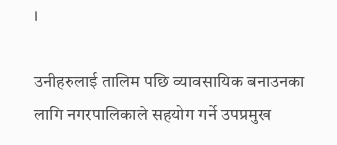।

उनीहरुलाई तालिम पछि व्यावसायिक बनाउनका लागि नगरपालिकाले सहयोग गर्ने उपप्रमुख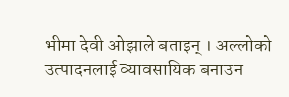भीमा देवी ओझाले बताइन् । अल्लोको उत्पादनलाई व्यावसायिक बनाउन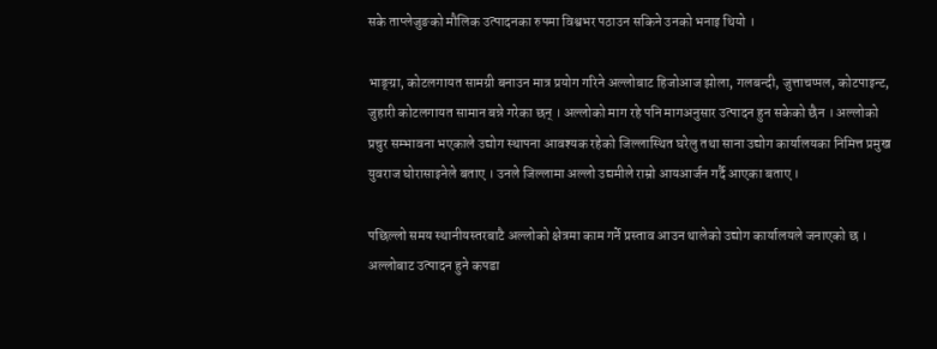सके ताप्लेजुङको मौलिक उत्पादनका रुपमा विश्वभर पठाउन सकिने उनको भनाइ थियो ।

भाङ्ग्रा, कोटलगायत सामग्री बनाउन मात्र प्रयोग गरिने अल्लोबाट हिजोआज झोला, गलबन्दी, जुत्ताचप्पल, कोटपाइन्ट, जुहारी कोटलगायत सामान बन्ने गरेका छन् । अल्लोको माग रहे पनि मागअनुसार उत्पादन हुन सकेको छैन । अल्लोको प्रचुर सम्भावना भएकाले उद्योग स्थापना आवश्यक रहेको जिल्लास्थित घरेलु तथा साना उद्योग कार्यालयका निमित्त प्रमुख युवराज घोरासाइनेले बताए । उनले जिल्लामा अल्लो उद्यमीले राम्रो आयआर्जन गर्दै आएका बताए ।

पछिल्लो समय स्थानीयस्तरबाटै अल्लोको क्षेत्रमा काम गर्ने प्रस्ताव आउन थालेको उद्योग कार्यालयले जनाएको छ । अल्लोबाट उत्पादन हुने कपडा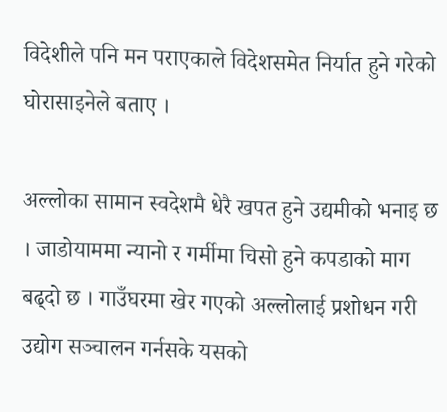विदेशीले पनि मन पराएकाले विदेशसमेत निर्यात हुने गरेको घोरासाइनेले बताए ।

अल्लोका सामान स्वदेशमै धेरै खपत हुने उद्यमीको भनाइ छ । जाडोयाममा न्यानो र गर्मीमा चिसो हुने कपडाको माग बढ्दो छ । गाउँघरमा खेर गएको अल्लोलाई प्रशोधन गरी उद्योग सञ्चालन गर्नसके यसको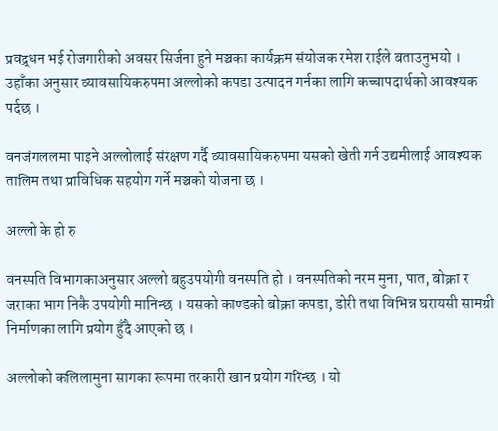प्रवद्र्धन भई रोजगारीको अवसर सिर्जना हुने मञ्चका कार्यक्रम संयोजक रमेश राईले बताउनुभयो । उहाँका अनुसार व्यावसायिकरुपमा अल्लोको कपडा उत्पादन गर्नका लागि कच्चापदार्थको आवश्यक पर्दछ ।

वनजंगललमा पाइने अल्लोलाई संरक्षण गर्दै व्यावसायिकरुपमा यसको खेती गर्न उद्यमीलाई आवश्यक तालिम तथा प्राविधिक सहयोग गर्ने मञ्चको योजना छ ।

अल्लो के हो रु

वनस्पति विभागकाअनुसार अल्लो बहुउपयोगी वनस्पति हो । वनस्पतिको नरम मुना, पात, बोक्रा र जराका भाग निकै उपयोगी मानिन्छ । यसको काण्डको बोक्रा कपडा, डोरी तथा विभिन्न घरायसी सामग्री निर्माणका लागि प्रयोग हुँदै आएको छ ।

अल्लोको कलिलामुना सागका रूपमा तरकारी खान प्रयोग गरिन्छ । यो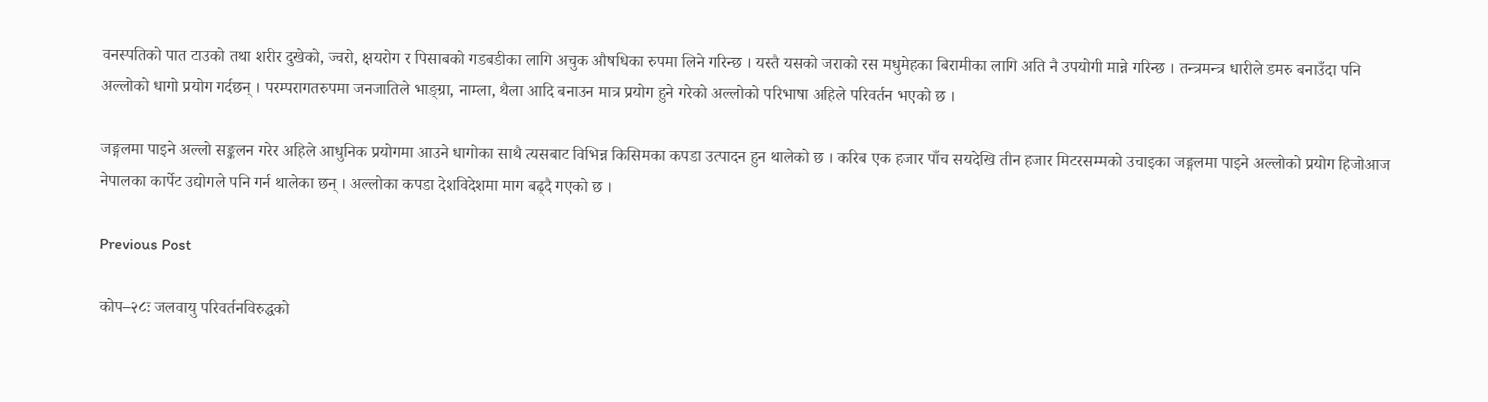वनस्पतिको पात टाउको तथा शरीर दुखेको, ज्वरो, क्षयरोग र पिसाबको गडबडीका लागि अचुक औषधिका रुपमा लिने गरिन्छ । यस्तै यसको जराको रस मधुमेहका बिरामीका लागि अति नै उपयोगी मान्ने गरिन्छ । तन्त्रमन्त्र धारीले डमरु बनाउँदा पनि अल्लोको धागो प्रयोग गर्दछन् । परम्परागतरुपमा जनजातिले भाङ्ग्रा, नाम्ला, थैला आदि बनाउन मात्र प्रयोग हुने गरेको अल्लोको परिभाषा अहिले परिवर्तन भएको छ ।

जङ्गलमा पाइने अल्लो सङ्कलन गरेर अहिले आधुनिक प्रयोगमा आउने धागोका साथै त्यसबाट विभिन्न किसिमका कपडा उत्पादन हुन थालेको छ । करिब एक हजार पाँच सयदेखि तीन हजार मिटरसम्मको उचाइका जङ्गलमा पाइने अल्लोको प्रयोग हिजोआज नेपालका कार्पेट उद्योगले पनि गर्न थालेका छन् । अल्लोका कपडा देशविदेशमा माग बढ्दै गएको छ ।

Previous Post

कोप–२८ः जलवायु परिवर्तनविरुद्धको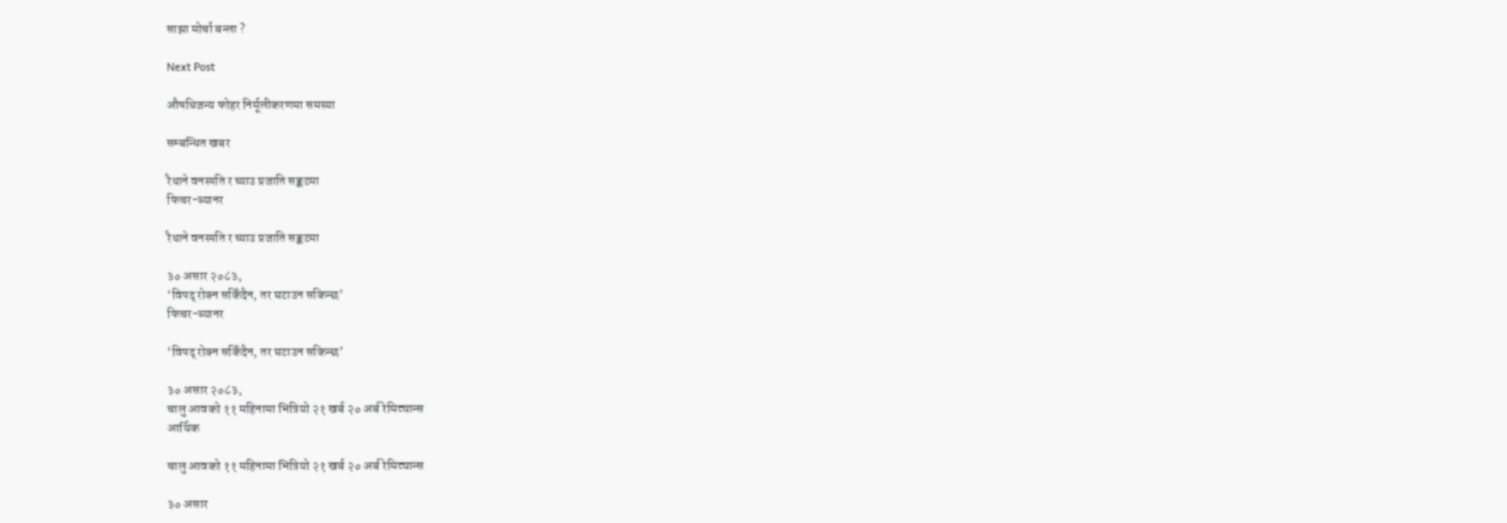साझा मोर्चा बन्ला ?

Next Post

औषधिजन्य फोहर निर्मूलीकरणमा समस्या

सम्बन्धित खबर

रैथाने वनस्पति र च्याउ प्रजाति सङ्कटमा
फिचर-ब्यानर

रैथाने वनस्पति र च्याउ प्रजाति सङ्कटमा

३० असार २०८३,
‘विपद् रोक्न सकिँदैन, तर घटाउन सकिन्छ’
फिचर-ब्यानर

‘विपद् रोक्न सकिँदैन, तर घटाउन सकिन्छ’

३० असार २०८३,
चालु आवको ११ महिनामा भित्रियो २१ खर्ब २० अर्ब रेमिट्यान्स
आर्थिक

चालु आवको ११ महिनामा भित्रियो २१ खर्ब २० अर्ब रेमिट्यान्स

३० असार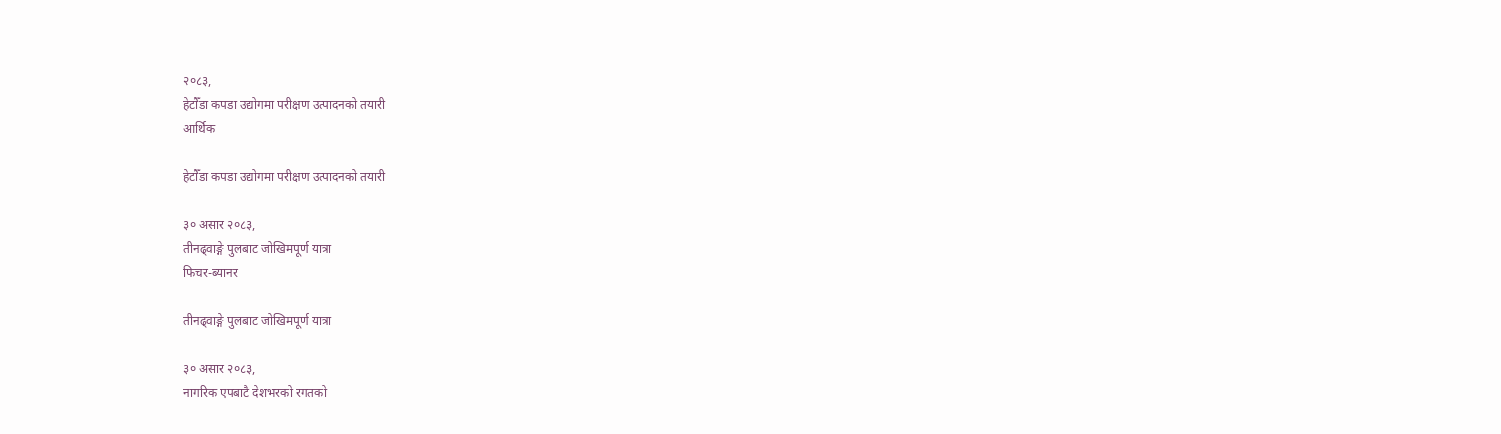२०८३,
हेटौँडा कपडा उद्योगमा परीक्षण उत्पादनको तयारी
आर्थिक

हेटौँडा कपडा उद्योगमा परीक्षण उत्पादनको तयारी

३० असार २०८३,
तीनढ्वाङ्गे पुलबाट जोखिमपूर्ण यात्रा
फिचर-ब्यानर

तीनढ्वाङ्गे पुलबाट जोखिमपूर्ण यात्रा

३० असार २०८३,
नागरिक एपबाटै देशभरको रगतको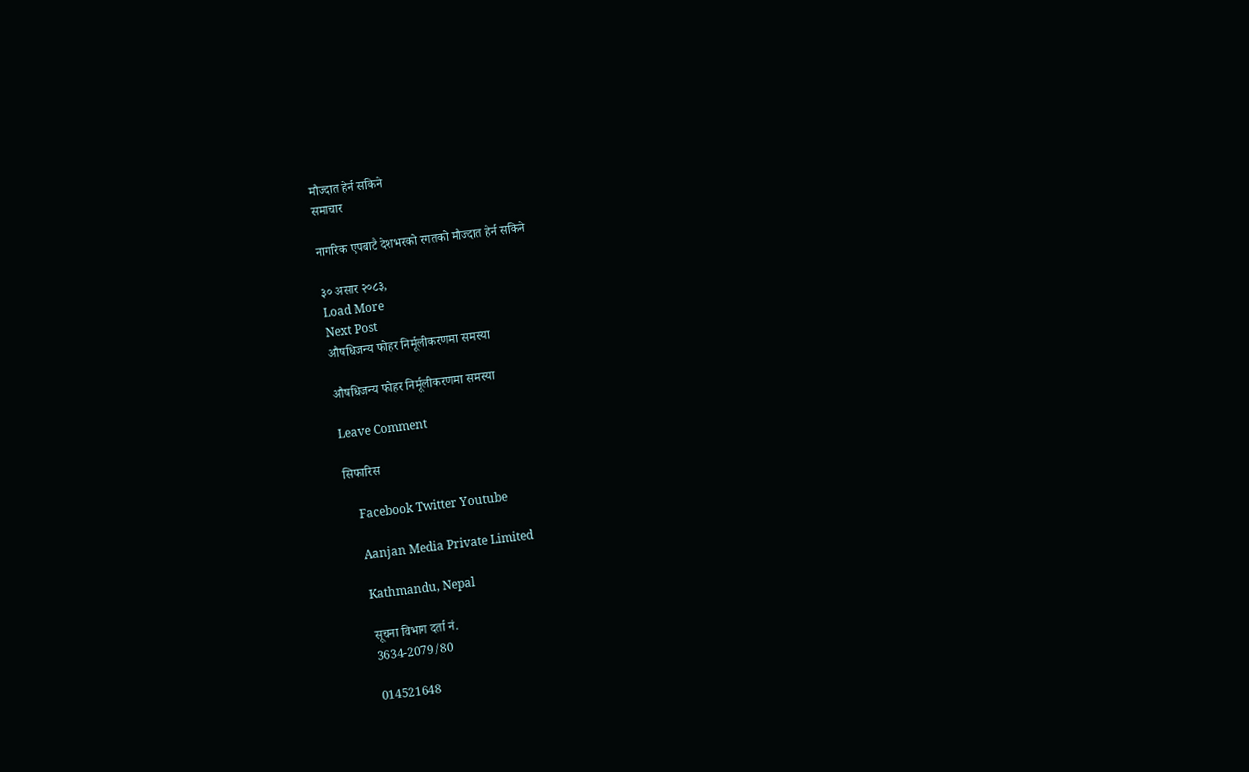मौज्दात हेर्न सकिने
समाचार

नागरिक एपबाटै देशभरको रगतको मौज्दात हेर्न सकिने

३० असार २०८३,
Load More
Next Post
औषधिजन्य फोहर निर्मूलीकरणमा समस्या

औषधिजन्य फोहर निर्मूलीकरणमा समस्या

Leave Comment

सिफारिस

    Facebook Twitter Youtube

    Aanjan Media Private Limited

    Kathmandu, Nepal

    सूचना विभाग दर्ता नं.
    3634-2079/80

    014521648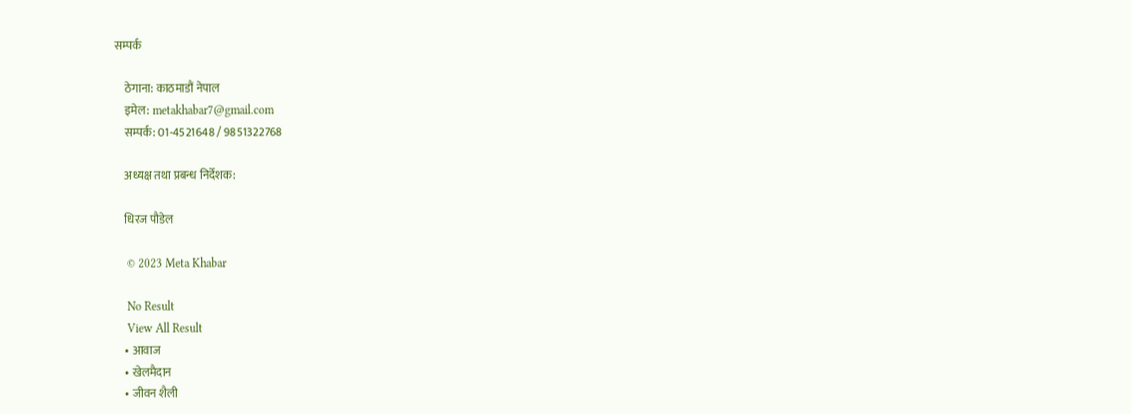सम्पर्क

    ठेगाना: काठमाडौं नेपाल
    इमेल: metakhabar7@gmail.com
    सम्पर्क: 01-4521648 / 9851322768

    अध्यक्ष तथा प्रबन्ध निर्देशक:

    धिरज पौडेल

    © 2023 Meta Khabar

    No Result
    View All Result
    • आवाज
    • खेलमैदान
    • जीवन शैली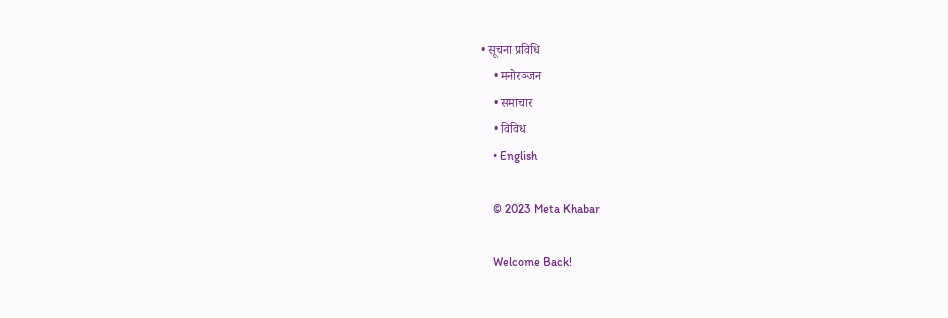• सूचना प्रविधि
    • मनोरञ्जन
    • समाचार
    • विविध
    • English

    © 2023 Meta Khabar

    Welcome Back!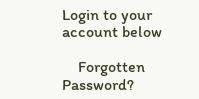Login to your account below

    Forgotten Password?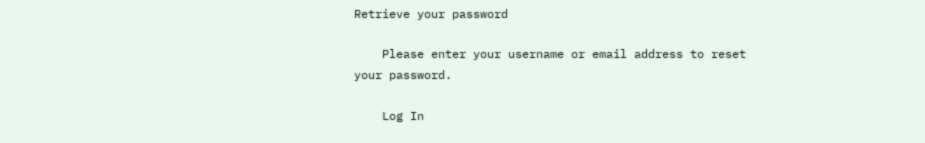Retrieve your password

    Please enter your username or email address to reset your password.

    Log In